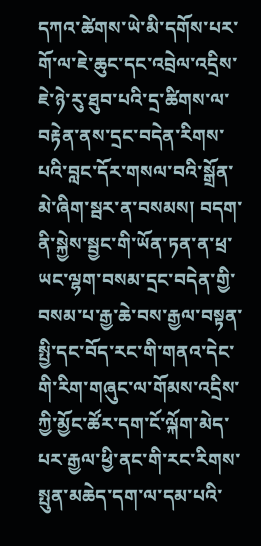དཀའ་ཚེགས་ཡེ་མི་དགོས་པར་གོ་ལ་ཇེ་ཆུང་དང་འབྲེལ་འདྲིས་ཇེ་ཉེ་རུ་ཐུབ་པའི་དྲ་ཚིགས་ལ་བརྟེན་ནས་དྲང་བདེན་རིགས་པའི་བླང་དོར་གསལ་བའི་སྒྲོན་མེ་ཞིག་སྦར་ན་བསམས། བདག་ནི་སྐྱེས་སྦྱང་གི་ཡོན་ཏན་ན་ཕྲ་ཡང་ལྷག་བསམ་དྲང་བདེན་གྱི་བསམ་པ་རྒྱ་ཆེ་བས་རྒྱལ་བསྟན་སྤྱི་དང་བོད་རང་གི་གནའ་དེང་གི་རིག་གཞུང་ལ་གོམས་འདྲིས་ཀྱི་མྱོང་ཚོར་དག་ངོ་ལྐོག་མེད་པར་རྒྱལ་ཕྱི་ནང་གི་རང་རིགས་སྤུན་མཆེད་དག་ལ་དམ་པའི་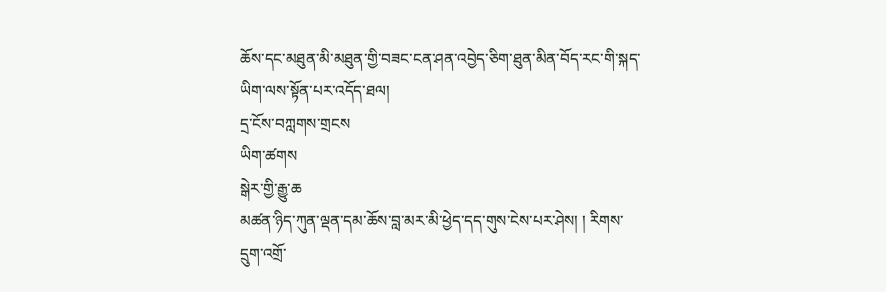ཆོས་དང་མཐུན་མི་མཐུན་གྱི་བཟང་ངན་ཤན་འབྱེད་ཅིག་ཐུན་མིན་བོད་རང་གི་སྐད་ཡིག་ལས་སྟོན་པར་འདོད་ཐལ།
དྲ་ངོས་བཀླགས་གྲངས
ཡིག་ཚགས
སྒེར་གྱི་རྒྱུ་ཆ
མཚན་ཉིད་ཀུན་ལྡན་དམ་ཆོས་བླ་མར་མི་ཕྱེད་དད་གུས་ངེས་པར་ཤེས། ། རིགས་དྲུག་འགྲོ་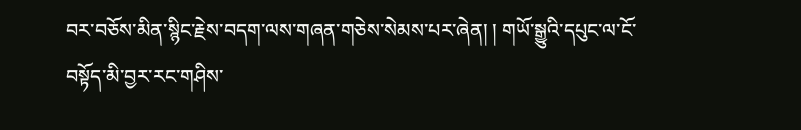བར་བཅོས་མིན་སྙིང་རྗེས་བདག་ལས་གཞན་གཅེས་སེམས་པར་ཞེན། ། གཡོ་སྒྱུའི་དཔུང་ལ་ངོ་བསྟོད་མི་བྱར་རང་གཤིས་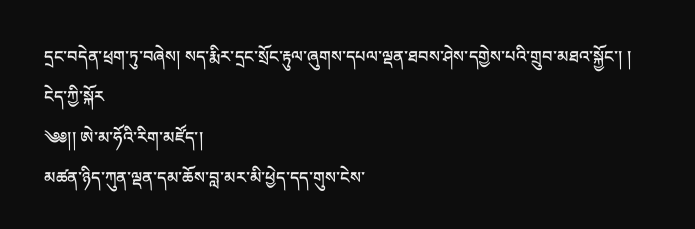དྲང་བདེན་ཕྲག་ཏུ་བཞེས། སད་རྨིར་དྲང་སྲོང་རྟུལ་ཞུགས་དཔལ་ལྡན་ཐབས་ཤེས་དགྱེས་པའི་གྲུབ་མཐའ་སྐྱོང་། །
ངེད་ཀྱི་སྐོར
༄༅།། ཨེ་མ་ཧོའི་རིག་མཛོད་།
མཚན་ཉིད་ཀུན་ལྡན་དམ་ཆོས་བླ་མར་མི་ཕྱེད་དད་གུས་ངེས་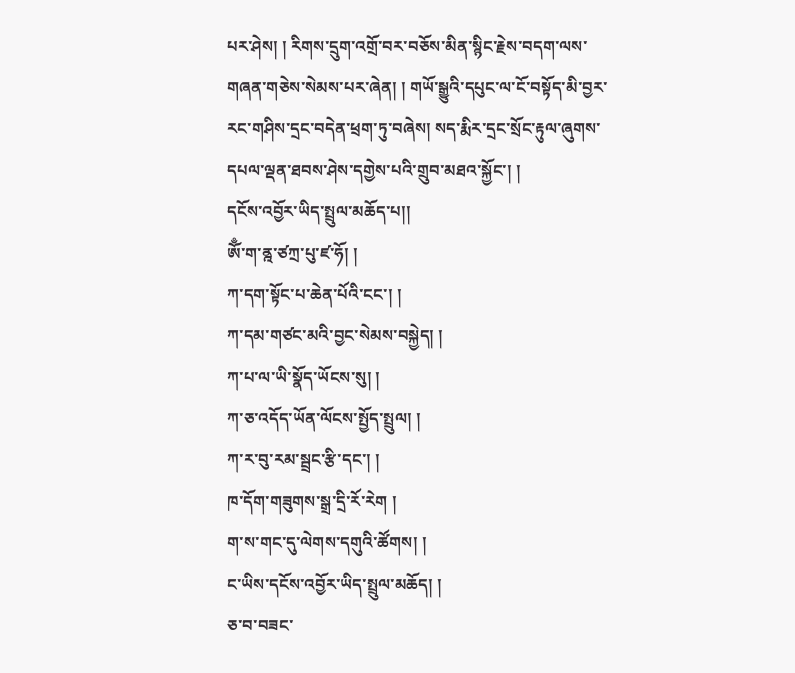པར་ཤེས། ། རིགས་དྲུག་འགྲོ་བར་བཅོས་མིན་སྙིང་རྗེས་བདག་ལས་གཞན་གཅེས་སེམས་པར་ཞེན། ། གཡོ་སྒྱུའི་དཔུང་ལ་ངོ་བསྟོད་མི་བྱར་རང་གཤིས་དྲང་བདེན་ཕྲག་ཏུ་བཞེས། སད་རྨིར་དྲང་སྲོང་རྟུལ་ཞུགས་དཔལ་ལྡན་ཐབས་ཤེས་དགྱེས་པའི་གྲུབ་མཐའ་སྐྱོང་། །
དངོས་འབྱོར་ཡིད་སྤྲུལ་མཆོད་པ།།
ཨོྃ་ག་ནྰ་ཙཀྲ་པུ་ཛ་ཧོ། །
ཀ་དག་སྟོང་པ་ཆེན་པོའི་ངང་། །
ཀ་དམ་གཙང་མའི་བྱང་སེམས་བསྐྱེད། །
ཀ་པ་ལ་ཡི་སྣོད་ཡོངས་སུ། །
ཀ་ཅ་འདོད་ཡོན་ལོངས་སྤྱོད་སྤྲུལ། །
ཀ་ར་བུ་རམ་སྦྲང་རྩི་དང་། །
ཁ་དོག་གཟུགས་སྒྲ་དྲི་རོ་རེག །
ག་ས་གང་དུ་ལེགས་དགུའི་ཚོགས། །
ང་ཡིས་དངོས་འབྱོར་ཡིད་སྤྲུལ་མཆོད། །
ཅ་བ་བཟང་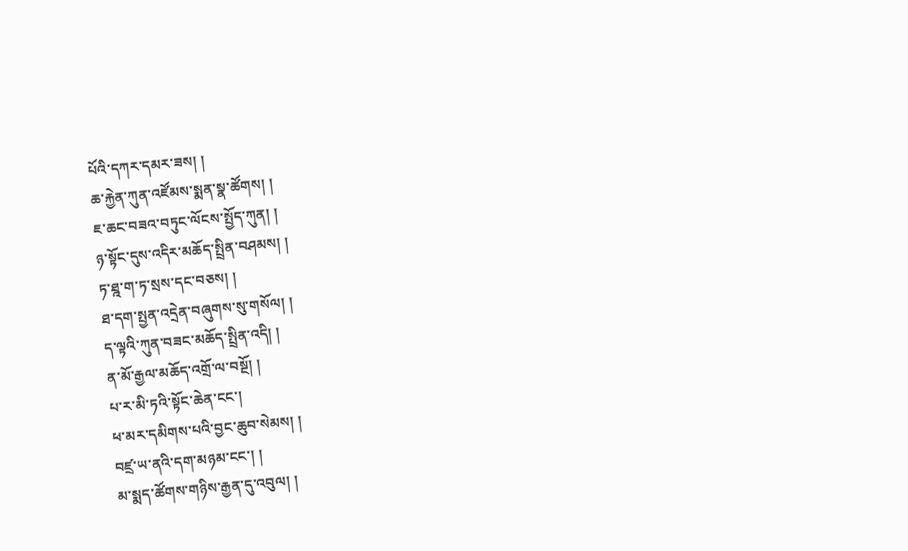པོའི་དཀར་དམར་ཟས། །
ཆ་རྐྱེན་ཀུན་འཛོམས་སྨན་སྣ་ཚོགས། །
ཇ་ཆང་བཟའ་བཏུང་ལོངས་སྤྱོད་ཀུན། །
ཉ་སྟོང་དུས་འདིར་མཆོད་སྤྲིན་བཤམས། །
ཏ་ཐྰ་ག་ཏ་སྲས་དང་བཅས། །
ཐ་དག་སྤྱན་འདྲེན་བཞུགས་སུ་གསོལ། །
ད་ལྟའི་ཀུན་བཟང་མཆོད་སྤྲིན་འདི། །
ན་མོ་རྒྱལ་མཆོད་འགྲོ་ལ་བསྔོ། །
པ་ར་མི་ཏའི་སྟོང་ཆེན་ངང་།
ཕ་མར་དམིགས་པའི་བྱང་ཆུབ་སེམས། །
བཛྲ་ཡ་ནའི་དག་མཉམ་ངང་། །
མ་སྨད་ཚོགས་གཉིས་རྒྱན་དུ་འབུལ། །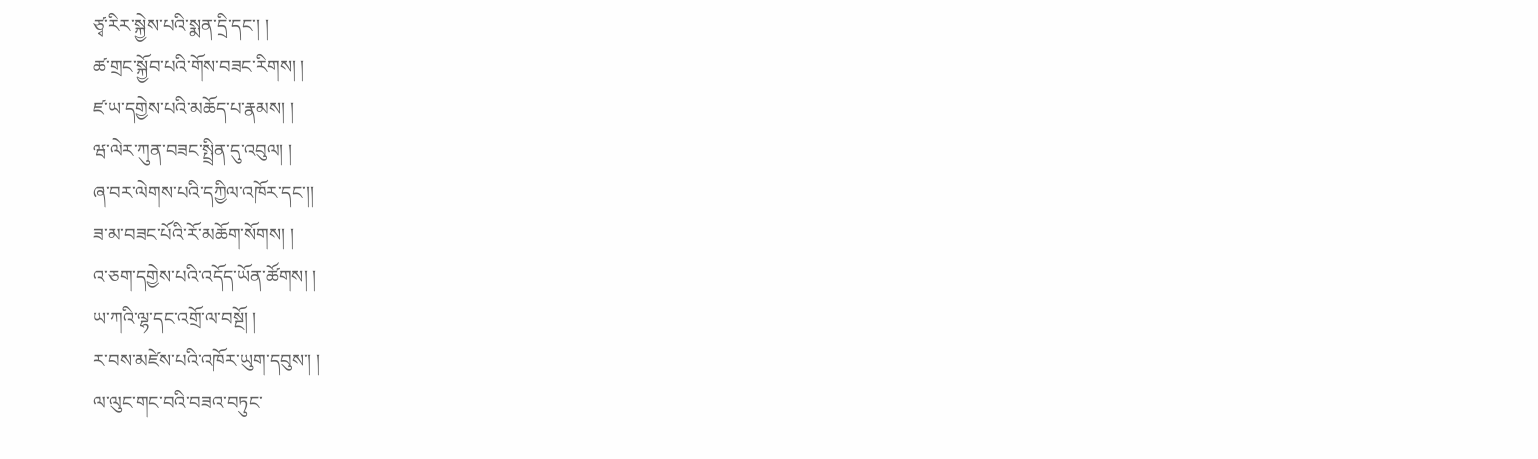ཙྭ་རིར་སྐྱེས་པའི་སྨན་དྲི་དང་། །
ཚ་གྲང་སྐྱོབ་པའི་གོས་བཟང་རིགས། །
ཛ་ཡ་དགྱེས་པའི་མཆོད་པ་རྣམས། །
ཝ་ལེར་ཀུན་བཟང་སྤྲིན་དུ་འབུལ། །
ཞ་བར་ལེགས་པའི་དཀྱིལ་འཁོར་དང་།།
ཟ་མ་བཟང་པོའི་རོ་མཆོག་སོགས། །
འ་ཅག་དགྱེས་པའི་འདོད་ཡོན་ཚོགས། །
ཡ་ཀའི་ལྷ་དང་འགྲོ་ལ་བསྔོ། །
ར་བས་མཛེས་པའི་འཁོར་ཡུག་དབུས་། །
ལ་ལུང་གང་བའི་བཟའ་བཏུང་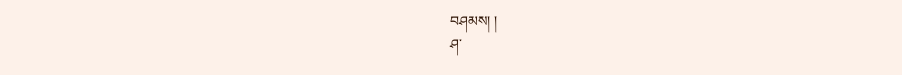བཤམས། །
ཤ་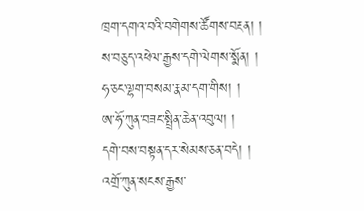ཁྲག་དགའ་བའི་བགེགས་ཚོགས་བརྔན། །
ས་བཅུད་འཕེལ་རྒྱས་དགེ་ལེགས་སྨོན། །
ཧ་ཅང་ལྷག་བསམ་རྣམ་དག་གིས། །
ཨ་ཧོ་ཀུན་བཟང་སྤྲིན་ཆེན་འབུལ། །
དགེ་བས་བསྟན་དར་སེམས་ཅན་བདེ། །
འགྲོ་ཀུན་སངས་རྒྱས་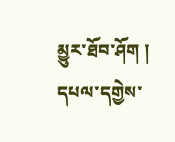མྱུར་ཐོབ་ཤོག །
དཔལ་དགྱེས་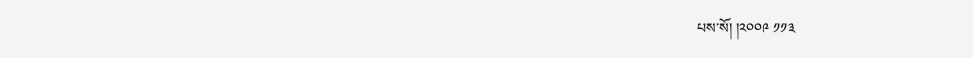པས་སོ། །༢༠༠༩ ༡༡༣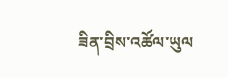ཟིན་བྲིས་འཚོལ་ཡུལ